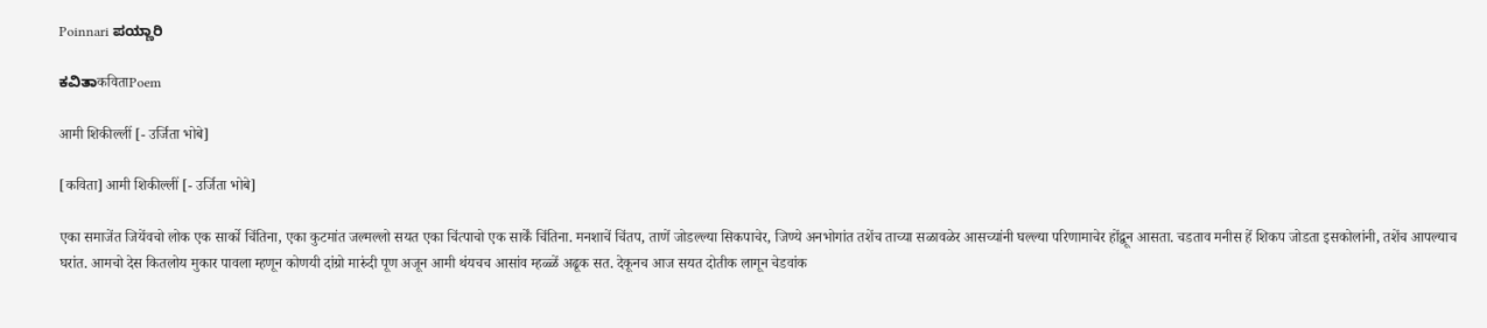Poinnari ಪಯ್ಣಾರಿ

ಕವಿತಾकविताPoem

आमी शिकील्लीं [- उर्जिता भोबे]

[कविता] आमी शिकील्लीं [- उर्जिता भोबे]

एका समाजेंत जियेंवचो लोक एक सार्को चिंतिना, एका कुटमांत जल्मल्लो सयत एका चिंत्पाचो एक सार्कें चिंतिना. मनशाचें चिंतप, ताणें जोड‌ल्ल्या सिकपाचेर, जिण्ये अनभोगांत तशेंच ताच्या सळावळेर आसच्यांनी घल्ल्या परिणामाचेर होंद्वून आसता. चडताव मनीस हें शिकप जोडता इसकोलांनी, तशेंच आपल्याच घरांत. आमचो देस कितलोय मुकार पावला म्हणून कोण‌यी दांग्रो मारुंदी पूण अजून आमी थंयच‌च आसांव म्हळ्ळें अढूक सत. देकून‌च आज सयत दोतीक लागून चेडवांक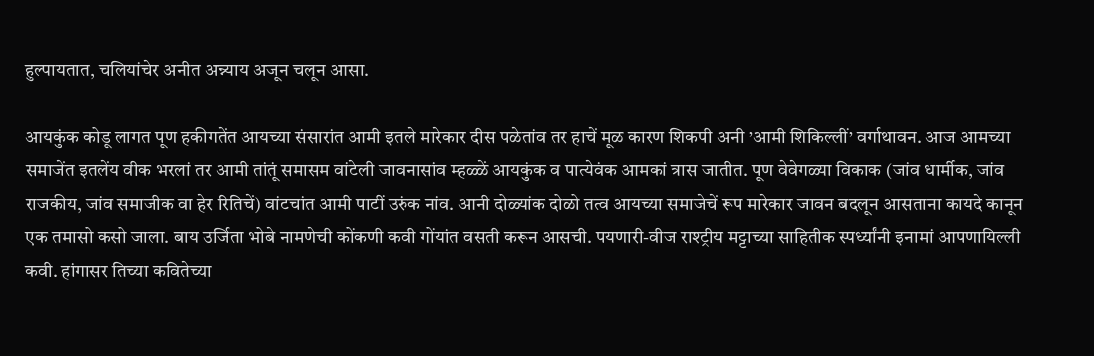हुल्पायतात, चलियांचेर अनीत अन्न्याय अजून चलून आसा.

आयकुंक कोडू लागत पूण हकीगतेंत आयच्या संसारांत आमी इतले मारेकार दीस पळेतांव तर हाचें मूळ कारण शिकपी अनी ’आमी शिकिल्लीं’ वर्गाथावन. आज आमच्या समाजेंत इतलेंय वीक भरलां तर आमी तांतूं समासम वांटेली जावनासांव म्हळ्ळें आयकुंक व पात्येवंक आमकां त्रास जातीत. पूण वेवेगळ्या विकाक (जांव धार्मीक, जांव राजकीय, जांव समाजीक वा हेर रितिचें) वांटचांत आमी पाटीं उरुंक नांव. आनी दोळ्यांक दोळो तत्व आयच्या समाजेचें रूप मारेकार जावन बदलून आसताना कायदे कानून एक तमासो कसो जाला. बाय उर्जिता भोबे नामणेची कोंकणी कवी गोंयांत वसती करून आसची. पयणारी-वीज राश्ट्रीय मट्टाच्या साहितीक स्पर्ध्यांनी इनामां आपणायिल्ली कवी. हांगासर तिच्या कवितेच्या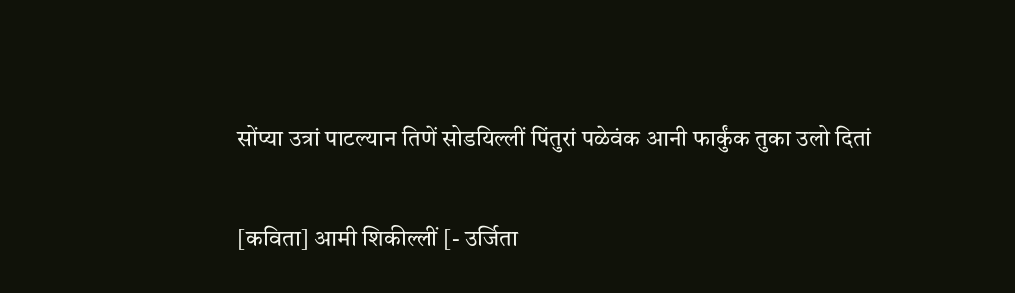सोंप्या उत्रां पाटल्यान तिणें सोडयिल्लीं पिंतुरां पळेवंक आनी फार्कुंक तुका उलो दितां

[कविता] आमी शिकील्लीं [- उर्जिता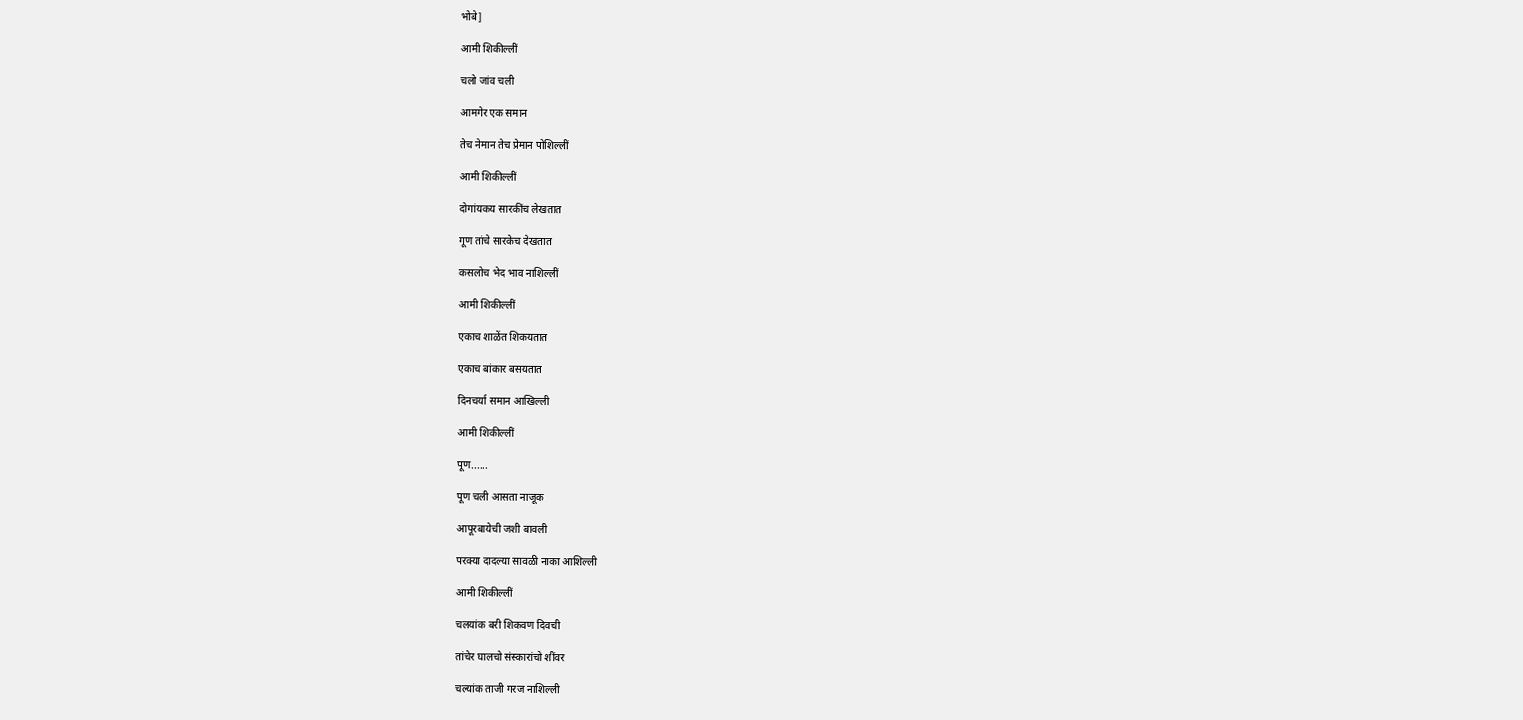भोबे]

आमी शिकील्लीं

चलो जांव चली

आमगेर एक समान

तेच नेमान तेच प्रेमान पोशिल्लीं

आमी शिकील्लीं

दोगांयकय सारकींच लेखतात

गूण तांचे सारकेच देखतात

कसलोच भेद भाव नाशिल्लीं

आमी शिकील्लीं

एकाच शाळेंत शिकयतात

एकाच बांकार बसयतात

दिनचर्या समान आखिल्ली

आमी शिकील्लीं

पूण......

पूण चली आसता नाजूक

आपूरबायेची जशी बावली

परक्या दादल्या सावळी नाका आशिल्ली

आमी शिकील्लीं

चलयांक बरी शिकवण दिवची

तांचेर घालचो संस्कारांचो शींवर

चल्यांक ताजी गरज नाशिल्ली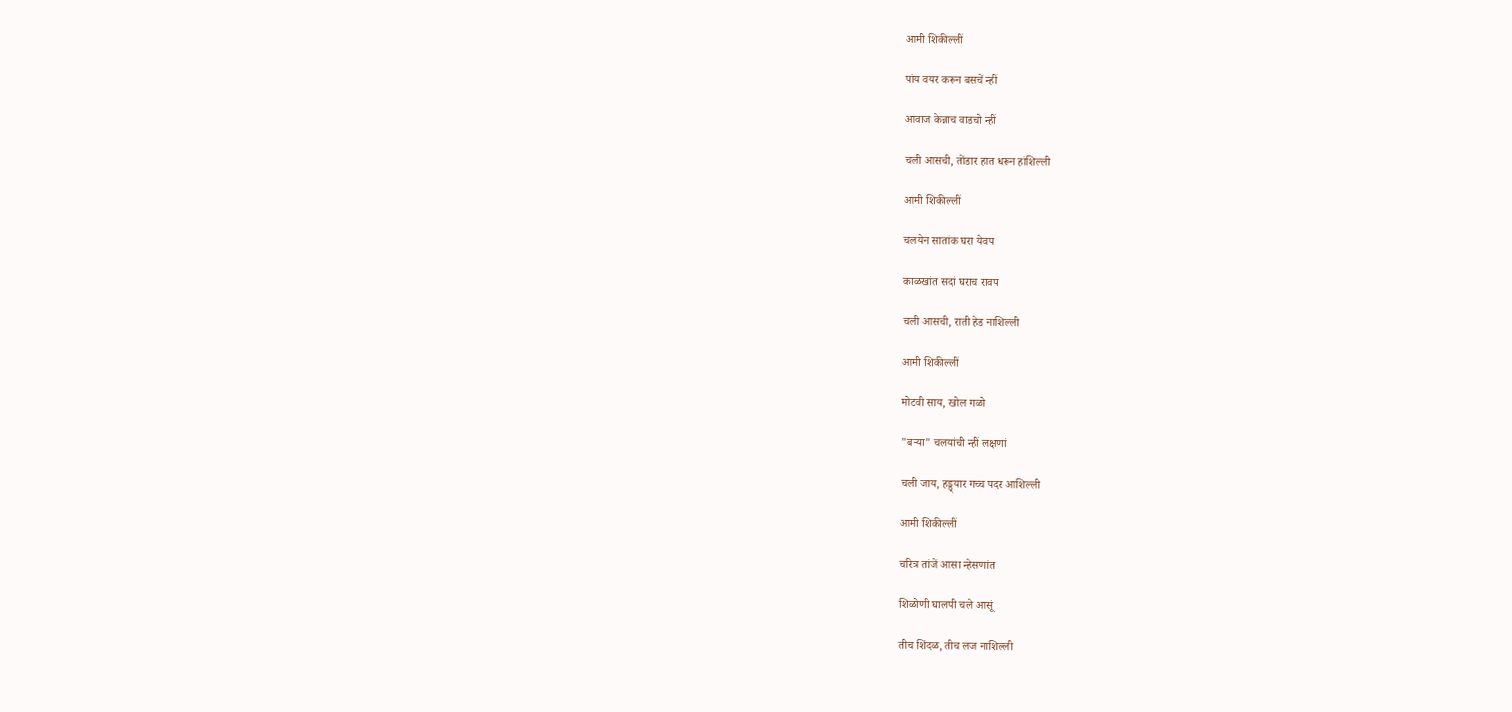आमी शिकील्लीं

पांय वयर करून बसचें न्हीं

आवाज केन्नाच वाडचो न्हीं

चली आसची, तोंडार हात धरून हांशिल्ली

आमी शिकील्लीं

चलयेन सातांक घरा येवप

काळखांत सदां घराच रावप

चली आसची, राती हेड नाशिल्ली

आमी शिकील्लीं

मोटवी साय, खोल गळो

"बऱ्या" चलयांची न्हीं लक्षणां

चली जाय, हड्ड्यार गच्च पदर आशिल्ली

आमी शिकील्लीं

चरित्र तांजें आसा न्हेसणांत

शिळोणी घालपी चले आसूं

तीच शिंदळ, तीच लज नाशिल्ली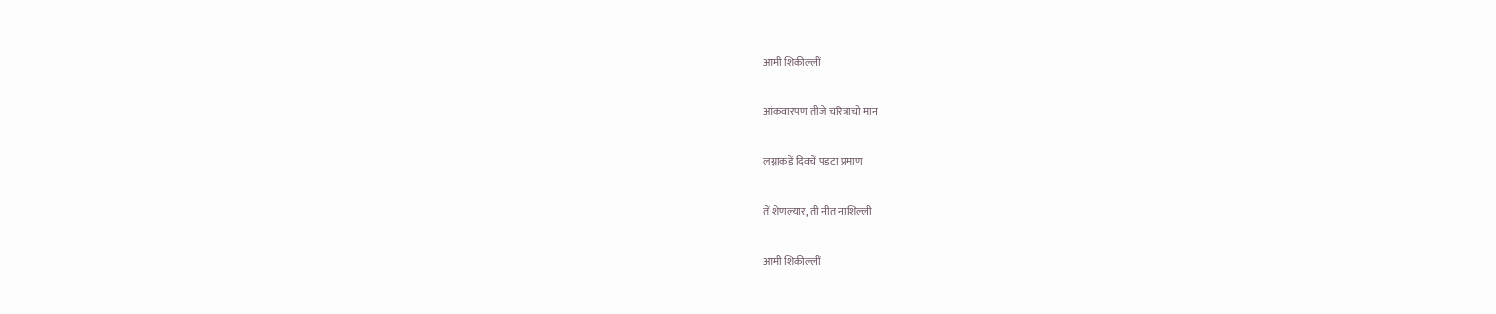आमी शिकील्लीं

आंकवारपण तीजे चरित्राचो मान

लग्नाकडें दिवचें पडटा प्रमाण

तें शेणल्यार, ती नीत नाशिल्ली

आमी शिकील्लीं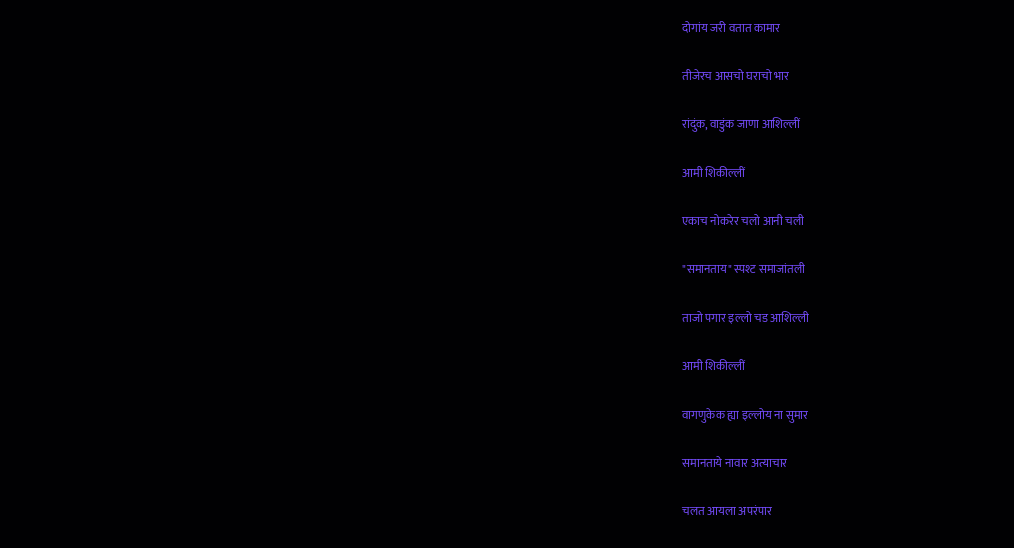दोगांय जरी वतात कामार

तीजेरच आसचो घराचो भार

रांदुंक, वाडुंक जाणा आशिल्लीं

आमी शिकील्लीं

एकाच नोकरेर चलो आनी चली

"समानताय" स्पश्ट समाजांतली

ताजो पगार इल्लो चड आशिल्ली

आमी शिकील्लीं

वागणुकेक ह्या इल्लोय ना सुमार

समानताये नावार अत्याचार

चलत आयला अपरंपार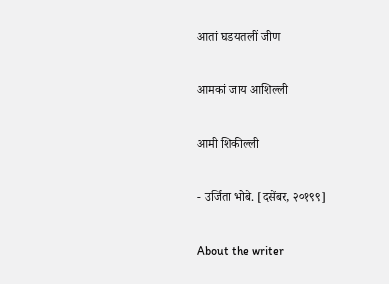आतां घडयतलीं जीण

आमकां जाय आशिल्ली

आमी शिकील्ली

- उर्जिता भोबे. [दसेंबर, २०१९९]

About the writer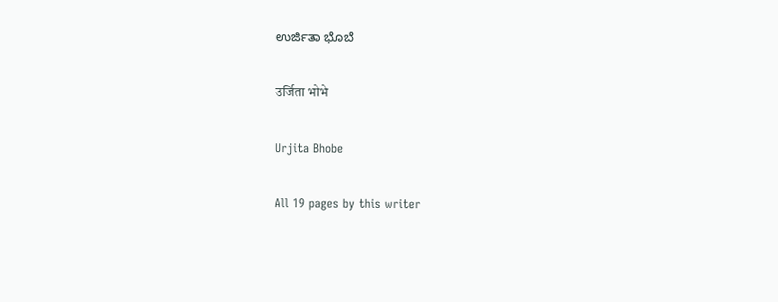ಉರ್ಜಿತಾ ಭೊಬೆ

उर्जिता भोभे

Urjita Bhobe

All 19 pages by this writer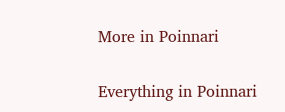More in Poinnari

Everything in Poinnari